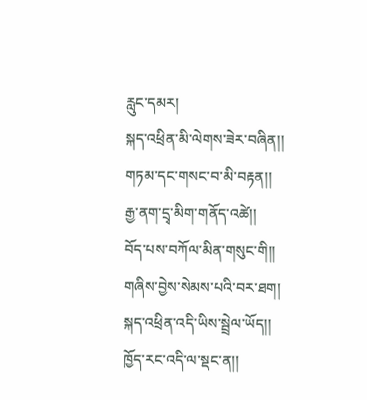རླུང་དམར།
སྐད་འཕྲིན་མི་ལེགས་ཟེར་བཞིན།།
གཏམ་དང་གསང་བ་མི་བརྟན།།
རྒྱ་ནག་དྲྭ་མིག་གནོད་འཚེ།།
བོད་པས་བཀོལ་མིན་གསུང་གི།།
གཞིས་བྱེས་སེམས་པའི་བར་ཐག།
སྐད་འཕྲིན་འདི་ཡིས་སྦྲེལ་ཡོད།།
ཁྱོད་རང་འདི་ལ་སྡང་ན།།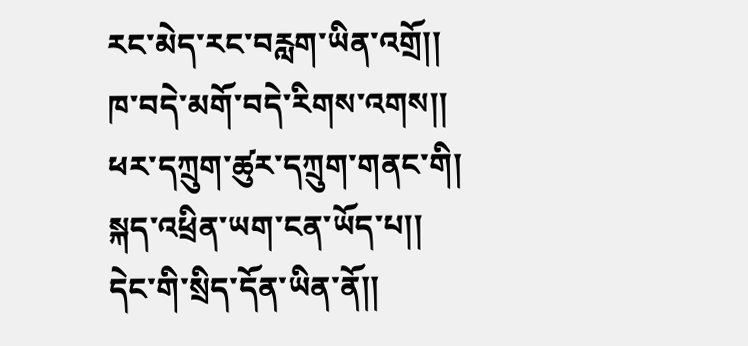རང་མེད་རང་བརླག་ཡིན་འགྲོ།།
ཁ་བདེ་མགོ་བདེ་རིགས་འགས།།
ཕར་དཀྲུག་ཚུར་དཀྲུག་གནང་གི།
སྐད་འཕྲིན་ཡག་ངན་ཡོད་པ།།
དེང་གི་སྲིད་དོན་ཡིན་ནོ།།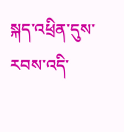སྐད་འཕྲིན་དུས་རབས་འདི་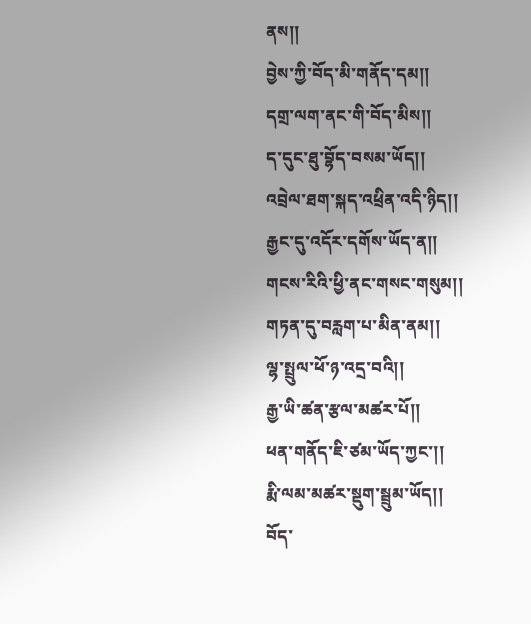ནས།།
བྱེས་ཀྱི་བོད་མི་གནོད་དམ།།
དགྲ་ལག་ནང་གི་བོད་མིས།།
ད་དུང་ཐུ་བྷོད་བསམ་ཡོད།།
འབྲེལ་ཐག་སྐད་འཕྲིན་འདི་ཉིད།།
རྒྱང་དུ་འདོར་དགོས་ཡོད་ན།།
གངས་རིའི་ཕྱི་ནང་གསང་གསུམ།།
གཏན་དུ་བརླག་པ་མིན་ནམ།།
ལྷ་སྤྲུལ་ཕོ་ཉ་འདྲ་བའི།།
རྒྱ་ཡི་ཚན་རྩལ་མཚར་པོ།།
ཕན་གནོད་ཇི་ཙམ་ཡོད་ཀྱང་།།
རྨི་ལམ་མཚར་སྡུག་སྦྲུམ་ཡོད།།
བོད་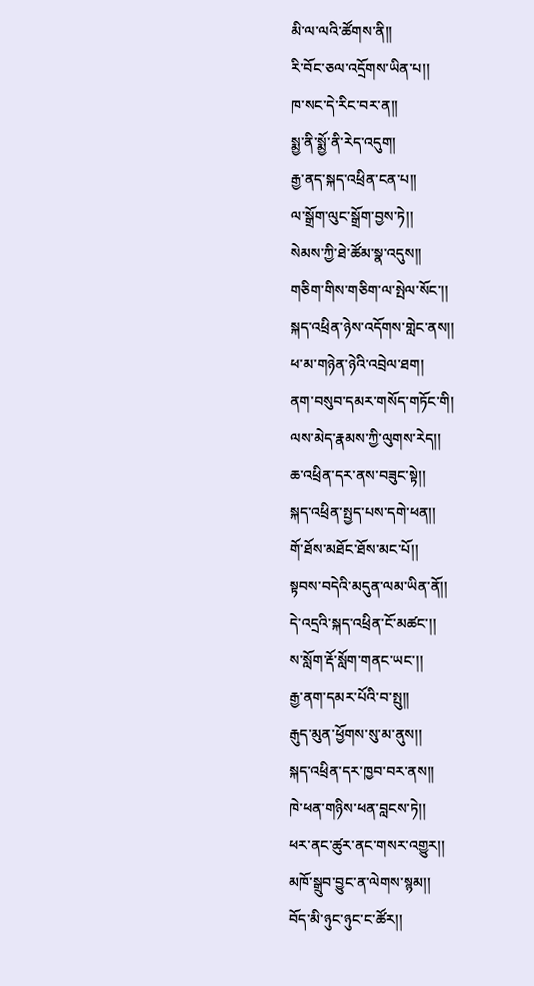མི་ལ་ལའི་ཚོགས་ནི།།
རི་བོང་ཅལ་འདྲོགས་ཡིན་པ།།
ཁ་སང་དེ་རིང་བར་ན།།
སྨྱ་ནི་སྨྱོ་ནི་རེད་འདུག།
རྒྱ་ནད་སྐད་འཕྲིན་ངན་པ།།
ལ་སྒྲོག་ལུང་སྒྲོག་བྱས་ཏེ།།
སེམས་ཀྱི་ཐེ་ཚོམ་སྣ་འདུས།།
གཅིག་གིས་གཅིག་ལ་སྤེལ་སོང་།།
སྐད་འཕྲིན་ཉེས་འདོགས་གླེང་ནས།།
ཕ་མ་གཉེན་ཉེའི་འབྲེལ་ཐག།
ནག་བསུབ་དམར་གསོད་གཏོང་གི།
ལས་མེད་རྣམས་ཀྱི་ལུགས་རེད།།
ཆ་འཕྲིན་དར་ནས་བཟུང་སྟེ།།
སྐད་འཕྲིན་སྤྱད་པས་དགེ་ཕན།།
གོ་ཐོས་མཐོང་ཐོས་མང་པོ།།
སྟབས་བདེའི་མདུན་ལམ་ཡིན་ནོ།།
དེ་འདྲའི་སྐད་འཕྲིན་ངོ་མཚང་།།
ས་སློག་རྡོ་སློག་གནང་ཡང་།།
རྒྱ་ནག་དམར་པོའི་བ་སྤུ།།
རྒུད་མུན་ཕྱོགས་སུ་མ་ནུས།།
སྐད་འཕྲིན་དར་ཁྱབ་བར་ནས།།
ཁེ་ཕན་གཉིས་ཕན་བླངས་ཏེ།།
ཕར་ནང་ཚུར་ནང་གསར་འགྱུར།།
མཁོ་སྒྲུབ་བྱུང་ན་ལེགས་སྙམ།།
བོད་མི་ཉུང་ཉུང་ང་ཚོར།།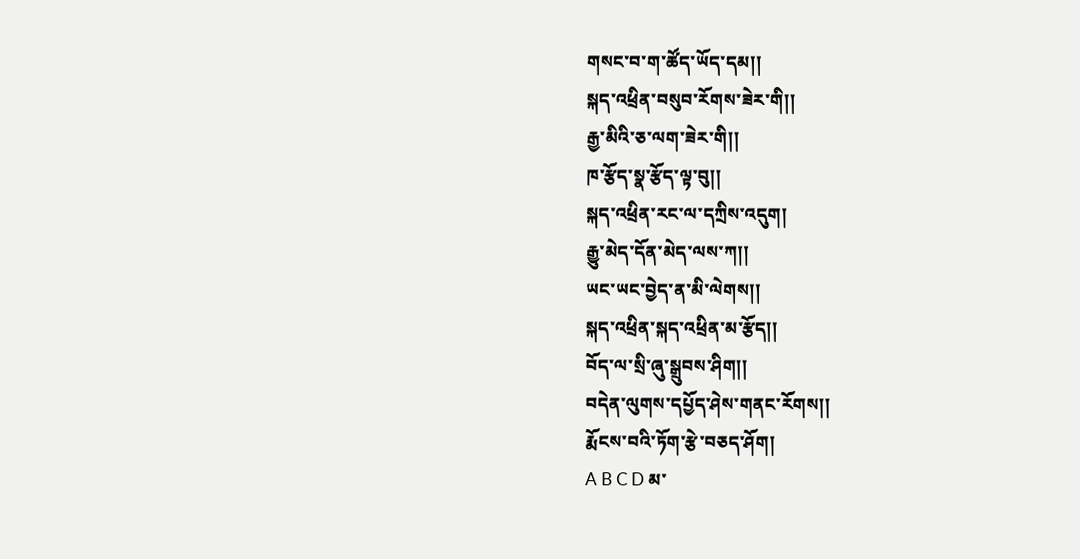གསང་བ་ག་ཚོད་ཡོད་དམ།།
སྐད་འཕྲིན་བསུབ་རོགས་ཟེར་གི།།
རྒྱ་མིའི་ཅ་ལག་ཟེར་གི།།
ཁ་རྩོད་སྣ་རྩོད་ལྟ་བུ།།
སྐད་འཕྲིན་རང་ལ་དཀྲིས་འདུག།
རྒྱུ་མེད་དོན་མེད་ལས་ཀ།།
ཡང་ཡང་བྱེད་ན་མི་ལེགས།།
སྐད་འཕྲིན་སྐད་འཕྲིན་མ་རྩོད།།
བོད་ལ་སྲི་ཞུ་སྒྲུབས་ཤིག།།
བདེན་ལུགས་དཔྱོད་ཤེས་གནང་རོགས།།
རྨོངས་བའི་ཏོག་རྩེ་བཅད་ཤོག།
A B C D མ་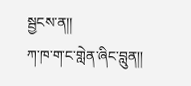སྦྱངས་ན།།
ཀ་ཁ་ག་ང་གླེན་ཞིང་བླུན།།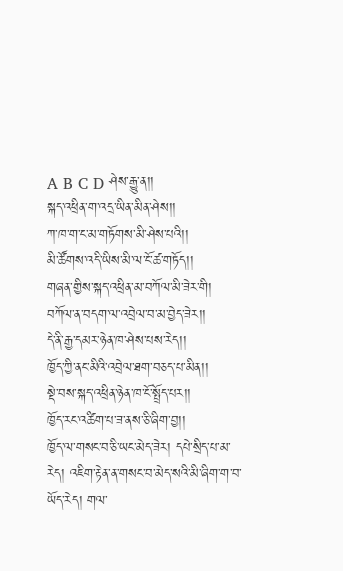A B C D ཤེས་རྒྱུ་ན།།
སྐད་འཕྲིན་ག་འདྲ་ཡིན་མིན་ཤེས།།
ཀ་ཁ་ག་ང་མ་གཏོགས་མི་ཤེས་པའི།།
མི་ཚོགས་འདི་ཡིས་མི་ལ་ངོ་ཚ་གཏོད།།
གཞན་གྱིས་སྐད་འཕྲིན་མ་བཀོལ་མི་ཟེར་གི།
བཀོལ་ན་བདག་ལ་འབྲེལ་བ་མ་བྱེད་ཟེར།།
དེ་ནི་རྒྱ་དམར་ཉེན་ཁ་ཤེས་པས་རེད།།
ཁྱོད་ཀྱི་ནང་མིའི་འབྲེལ་ཐག་བཅད་པ་མིན།།
སྡེ་བས་སྐད་འཕྲིན་ཉེན་ཁ་ངོ་སྤྲོད་པར།།
ཁྱོད་རང་འཚིག་པ་ཟ་ནས་ཅི་ཞིག་བྱ།།
ཁྱོད་ལ་གསང་བ་ཅི་ཡང་མེད་ཟེར། དཔེ་སྲིད་པ་མ་རེད། འཇིག་རྟེན་ན་གསང་བ་མེད་སའི་མི་ཞིག་ག་བ་ཡོད་རེད། གལ་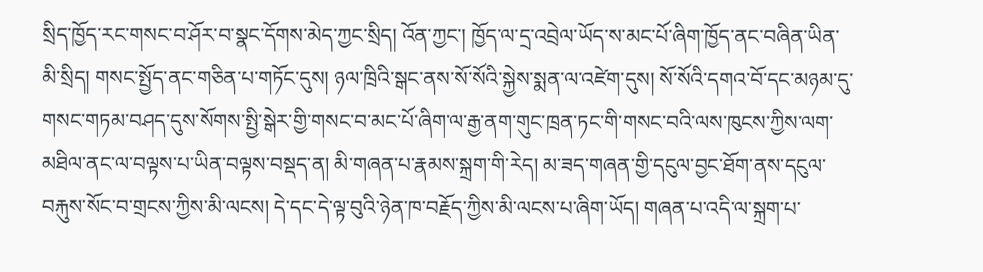སྲིད་ཁྱོད་རང་གསང་བ་ཤོར་བ་སྣང་དོགས་མེད་ཀྱང་སྲིད། འོན་ཀྱང་། ཁྱོད་ལ་དྲ་འབྲེལ་ཡོད་ས་མང་པོ་ཞིག་ཁྱོད་ནང་བཞིན་ཡིན་མི་སྲིད། གསང་སྤྱོད་ནང་གཅིན་པ་གཏོང་དུས། ཉལ་ཁྲིའི་སྒང་ནས་སོ་སོའི་སྐྱེས་སྨན་ལ་འཛེག་དུས། སོ་སོའི་དགའ་བོ་དང་མཉམ་དུ་གསང་གཏམ་བཤད་དུས་སོགས་སྤྱི་སྒེར་གྱི་གསང་བ་མང་པོ་ཞིག་ལ་རྒྱ་ནག་གུང་ཁྲན་ཏང་གི་གསང་བའི་ལས་ཁུངས་ཀྱིས་ལག་མཐིལ་ནང་ལ་བལྟས་པ་ཡིན་བལྟས་བསྡད་ན། མི་གཞན་པ་རྣམས་སྐྲག་གི་རེད། མ་ཟད་གཞན་གྱི་དངུལ་བྱང་ཐོག་ནས་དངུལ་བརྐུས་སོང་བ་གྲངས་ཀྱིས་མི་ལངས། དེ་དང་དེ་ལྟ་བུའི་ཉེན་ཁ་བརྗོད་ཀྱིས་མི་ལངས་པ་ཞིག་ཡོད། གཞན་པ་འདི་ལ་སྐྲག་པ་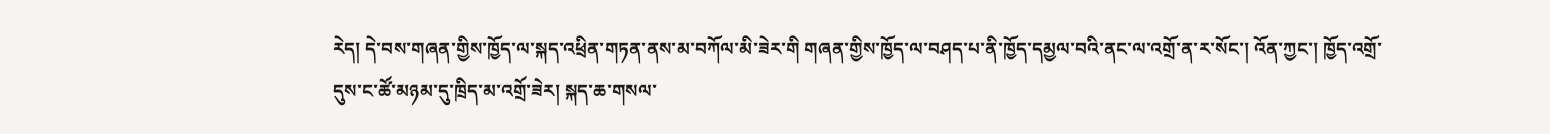རེད། དེ་བས་གཞན་གྱིས་ཁྱོད་ལ་སྐད་འཕྲིན་གཏན་ནས་མ་བཀོལ་མི་ཟེར་གི གཞན་གྱིས་ཁྱོད་ལ་བཤད་པ་ནི་ཁྱོད་དམྱལ་བའི་ནང་ལ་འགྲོ་ན་ར་སོང་། འོན་ཀྱང་། ཁྱོད་འགྲོ་དུས་ང་ཚོ་མཉམ་དུ་ཁྲིད་མ་འགྲོ་ཟེར། སྐད་ཆ་གསལ་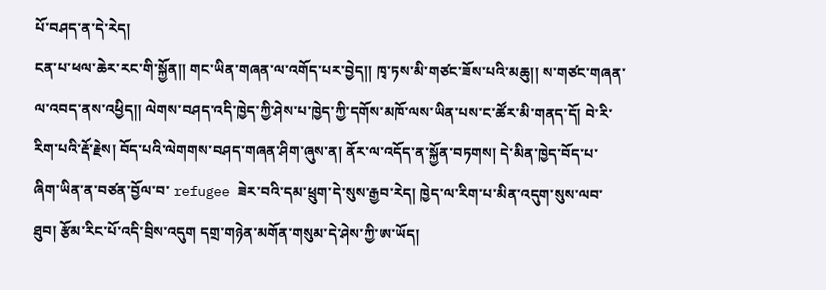པོ་བཤད་ན་དེ་རེད།
ངན་པ་ཕལ་ཆེར་རང་གི་སྐྱོན།། གང་ཡིན་གཞན་ལ་འགོད་པར་བྱེད།། ཁྭ་ཏས་མི་གཙང་ཟོས་པའི་མཆུ།། ས་གཙང་གཞན་ལ་འབད་ནས་འཕྱིད།། ལེགས་བཤད་འདི་ཁྱེད་ཀྱི་ཤེས་པ་ཁྱེད་ཀྱི་དགོས་མཁོ་ལས་ཡིན་པས་ང་ཚོར་མི་གནད་དོ། བེ་རི་རིག་པའི་རྡོ་རྗེས། བོད་པའི་ལེགགས་བཤད་གཞན་ཤིག་ཞུས་ན། ནོར་ལ་འདོད་ན་སྐྱོན་བཏགས། དེ་མིན་ཁྱེད་བོད་པ་ཞིག་ཡིན་ན་བཙན་བྱོལ་བ་ refugee ཟེར་བའི་དམ་ཕྲུག་དེ་སུས་རྒྱབ་རེད། ཁྱེད་ལ་རིག་པ་མིན་འདུག་སུས་ལབ་ཐུབ། རྩོམ་རིང་པོ་འདི་བྲིས་འདུག དགྲ་གཉེན་མགོན་གསུམ་དེ་ཤེས་ཀྱི་ཨ་ཡོད།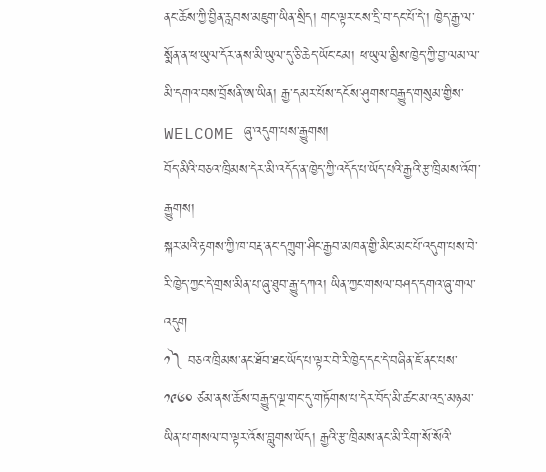ནང་ཆོས་ཀྱི་བྱིན་རླབས་མཇུག་ཡིན་སྲིད། གང་ལྟར་ངས་དྲི་བ་དང་པོ་དེ་། ཁྱེད་རྒྱ་ལ་སྨོན་ན་ཕ་ཡུལ་དོར་ནས་མི་ཡུལ་དུ་ཅི་ཆེད་ཡོང་ངམ། ཕ་ཡུལ་མྱིས་ཁྱེད་ཀྱི་བྱ་ལམ་ལ་མི་དགའ་བས་བྲོསནི་ཨ་ཡིན། རྒྱ་དམར་པོས་དངོས་ཤུགས་བརྒྱུད་གསུམ་གྱིས་ WELCOME ཞུ་འདུག་པས་རྒྱུགས།
བོད་མིའི་བཅའ་ཁྲིམས་དེར་མི་འདོད་ན་ཁྱེད་ཀྱི་འདོད་པ་ཡོད་པའི་རྒྱའི་རྩ་ཁྲིམས་འོག་རྒྱུགས།
སྐར་མའི་རྟགས་ཀྱི་ཁ་བརྡ་ནང་དཀྲུག་ཤིང་རྒྱབ་མཁན་གྱི་མིང་མང་པོ་འདུག་པས་བེ་རི་ཁྱེད་ཀྱང་དེ་གྲས་མིན་པ་ཞུ་ཐུབ་རྒྱུ་དཀའ། ཡིན་ཀྱང་གསལ་བཤད་དགའ་ཞུ་གལ་འདུག
༡༽ བཅའ་ཁྲིམས་ནང་ཐོབ་ཐང་ཡོད་པ་ལྟར་བེ་རི་ཁྱེད་དང་དེ་བཞིན་ཇོ་ནང་པས་ ༡༩༦༠ ཙམ་ནས་ཆོས་བརྒྱུད་ལྔ་གང་དུ་གཏོགས་པ་དེར་བོད་མི་ཚང་མ་འདྲ་མཉམ་ཡིན་པ་གསལ་བ་ལྟར་འོས་བླུགས་ཡོད། རྒྱའི་རྩ་ཁྲིམས་ནང་མི་རིག་སོ་སོའི་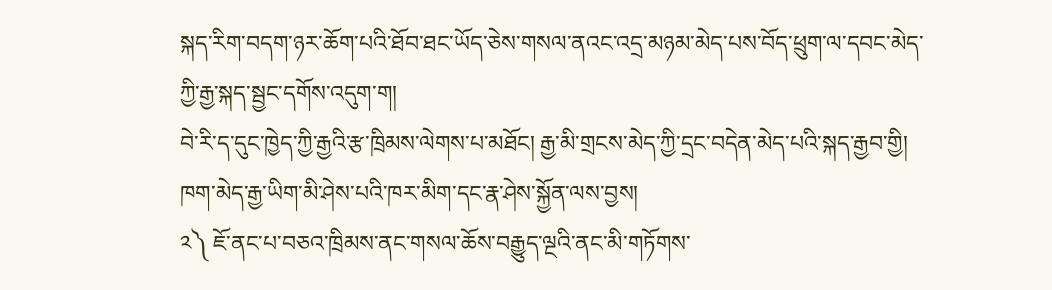སྐད་རིག་བདག་ཉར་ཆོག་པའི་ཐོབ་ཐང་ཡོད་ཅེས་གསལ་ནའང་འདྲ་མཉམ་མེད་པས་བོད་ཕྲུག་ལ་དབང་མེད་ཀྱི་རྒྱ་སྐད་སྦྱང་དགོས་འདུག་ག།
བེ་རི་ད་དུང་ཁྱེད་ཀྱི་རྒྱའི་རྩ་ཁྲིམས་ལེགས་པ་མཐོང། རྒྱ་མི་གྲངས་མེད་ཀྱི་དྲང་བདེན་མེད་པའི་སྐད་རྒྱབ་གྱི། ཁག་མེད་རྒྱ་ཡིག་མི་ཤེས་པའི་ཁར་མིག་དང་རྣ་ཤེས་སྐྱོན་ལས་བྱས།
༢༽ ཇོ་ནང་པ་བཅའ་ཁྲིམས་ནང་གསལ་ཆོས་བརྒྱུད་ལྔའི་ནང་མི་གཏོགས་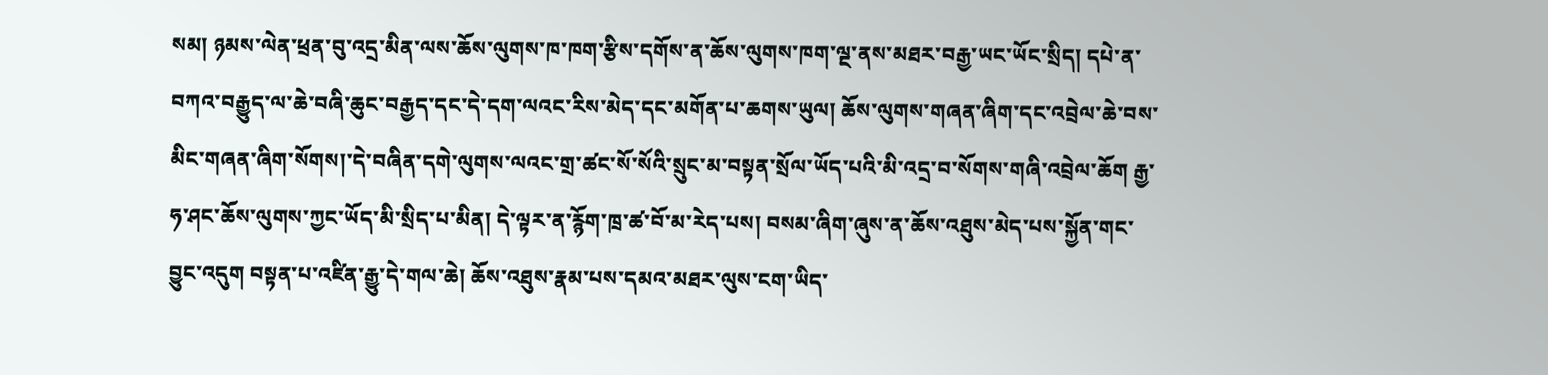སམ། ཉམས་ལེན་ཕྲན་བུ་འདྲ་མིན་ལས་ཆོས་ལུགས་ཁ་ཁག་རྩིས་དགོས་ན་ཆོས་ལུགས་ཁག་ལྔ་ནས་མཐར་བརྒྱ་ཡང་ཡོང་སྲིད། དཔེ་ན་བཀའ་བརྒྱུད་ལ་ཆེ་བཞི་ཆུང་བརྒྱད་དང་དེ་དག་ལའང་རིས་མེད་དང་མགོན་པ་ཆགས་ཡུལ། ཆོས་ལུགས་གཞན་ཞིག་དང་འབྲེལ་ཆེ་བས་མིང་གཞན་ཞིག་སོགས།་དེ་བཞིན་དགེ་ལུགས་ལའང་གྲ་ཚང་སོ་སོའི་སྲུང་མ་བསྟན་སྲོལ་ཡོད་པའི་མི་འདྲ་བ་སོགས་གཞི་འབྲེལ་ཆོག རྒྱ་ཧ་ཤང་ཆོས་ལུགས་ཀྱང་ཡོད་མི་སྲིད་པ་མིན། དེ་ལྟར་ན་རྙོག་ཁྲ་ཚ་བོ་མ་རེད་པས། བསམ་ཞིག་ཞུས་ན་ཆོས་འཐུས་མེད་པས་སྐྱོན་གང་བྱུང་འདུག བསྟན་པ་འཛིན་རྒྱུ་དེ་གལ་ཆེ། ཆོས་འཐུས་རྣམ་པས་དམའ་མཐར་ལུས་ངག་ཡིད་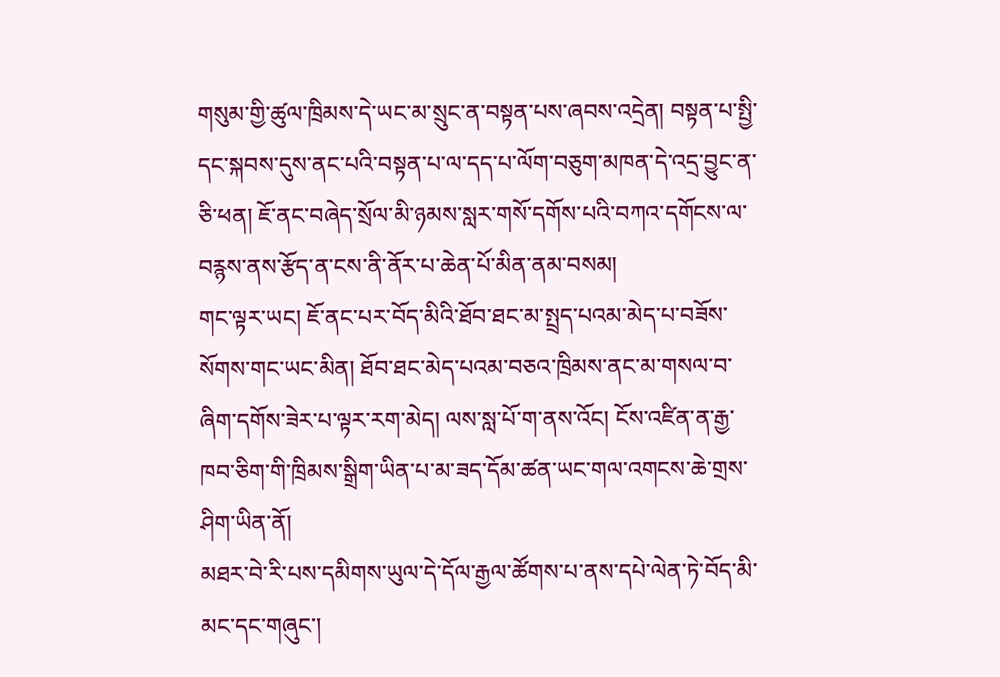གསུམ་གྱི་ཚུལ་ཁྲིམས་དེ་ཡང་མ་སྲུང་ན་བསྟན་པས་ཞབས་འདྲེན། བསྟན་པ་སྤྱི་དང་སྐབས་དུས་ནང་པའི་བསྟན་པ་ལ་དད་པ་ལོག་བཅུག་མཁན་དེ་འདྲ་བྱུང་ན་ཅི་ཕན། ཇོ་ནང་བཞེད་སྲོལ་མི་ཉམས་སླར་གསོ་དགོས་པའི་བཀའ་དགོངས་ལ་བརྙས་ནས་རྩོད་ན་ངས་ནི་ནོར་པ་ཆེན་པོ་མིན་ནམ་བསམ།
གང་ལྟར་ཡང། ཇོ་ནང་པར་བོད་མིའི་ཐོབ་ཐང་མ་སྤྲད་པའམ་མེད་པ་བཟོས་སོགས་གང་ཡང་མིན། ཐོབ་ཐང་མེད་པའམ་བཅའ་ཁྲིམས་ནང་མ་གསལ་བ་ཞིག་དགོས་ཟེར་པ་ལྟར་རག་མེད། ལས་སླ་པོ་ག་ནས་འོང། ངོས་འཛིན་ན་རྒྱ་ཁབ་ཅིག་གི་ཁྲིམས་སྒྲིག་ཡིན་པ་མ་ཟད་དོམ་ཚན་ཡང་གལ་འགངས་ཆེ་གྲས་ཤིག་ཡིན་ནོ།
མཐར་བེ་རི་པས་དམིགས་ཡུལ་དེ་དོལ་རྒྱལ་ཚོགས་པ་ནས་དཔེ་ལེན་ཏེ་བོད་མི་མང་དང་གཞུང་།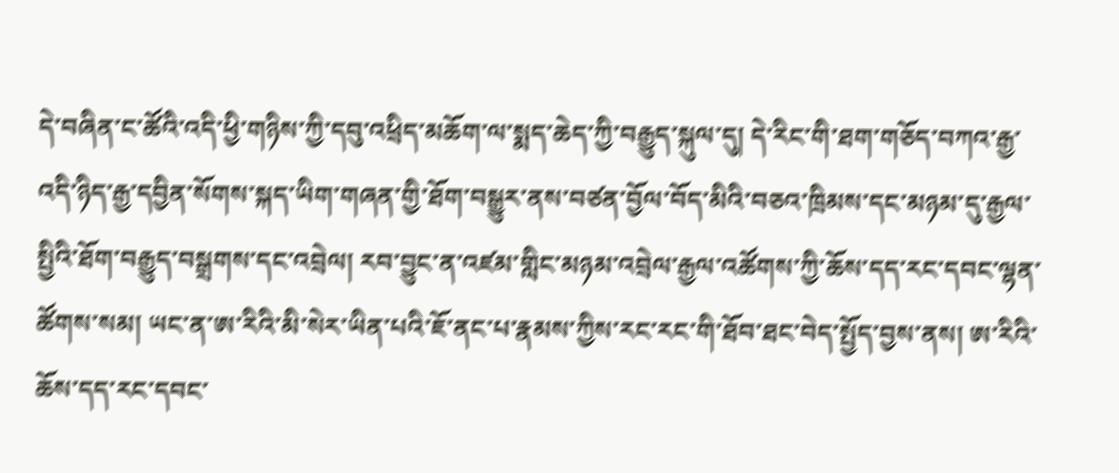དེ་བཞིན་ང་ཚོའི་འདི་ཕྱི་གཉིས་ཀྱི་དབུ་འཕྲིད་མཆོག་ལ་སྨད་ཆེད་ཀྱི་བརྒྱུད་སྐུལ་དུ། དེ་རིང་གི་ཐག་གཅོད་བཀའ་རྒྱ་འདི་ཉིད་རྒྱ་དབྱིན་སོགས་སྐད་ཡིག་གཞན་གྱི་ཐོག་བསྒྱུར་ནས་བཙན་བྱོལ་བོད་མིའི་བཅའ་ཁྲིམས་དང་མཉམ་དུ་རྒྱལ་སྤྱིའི་ཐོག་བརྒྱུད་བསྒྲགས་དང་འབྲེལ། རབ་བྱུང་ན་འཛམ་གླིང་མཉམ་འབྲེལ་རྒྱལ་འཚོགས་ཀྱི་ཆོས་དད་རང་དབང་ལྷན་ཚོགས་སམ། ཡང་ན་ཨ་རིའི་མི་སེར་ཡིན་པའི་ཇོ་ནང་པ་རྣམས་ཀྱིས་རང་རང་གི་ཐོབ་ཐང་བེད་སྤྱོད་བྱས་ནས། ཨ་རིའི་ཆོས་དད་རང་དབང་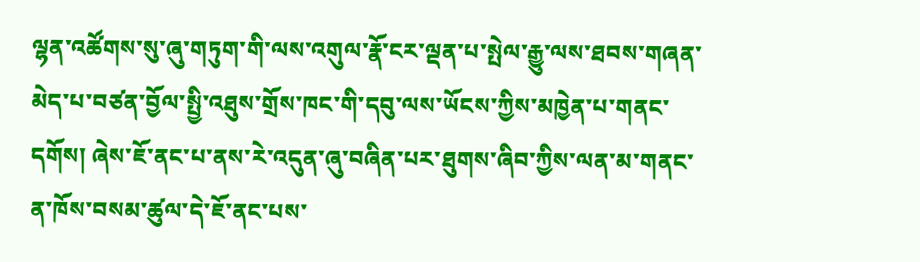ལྷན་འཚོགས་སུ་ཞུ་གཏུག་གི་ལས་འགུལ་རྣོ་ངར་ལྡན་པ་སྤེལ་རྒྱུ་ལས་ཐབས་གཞན་མེད་པ་བཙན་བྱོལ་སྤྱི་འཐུས་གྲོས་ཁང་གི་དབུ་ལས་ཡོངས་ཀྱིས་མཁྱེན་པ་གནང་དགོས། ཞེས་ཇོ་ནང་པ་ནས་རེ་འདུན་ཞུ་བཞིན་པར་ཐུགས་ཞིབ་ཀྱིས་ལན་མ་གནང་ན་ཁོས་བསམ་ཚུལ་དེ་ཇོ་ནང་པས་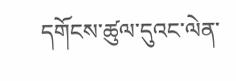དགོངས་ཚུལ་དུའང་ལེན་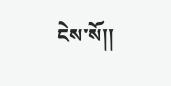ངེས་སོ།།